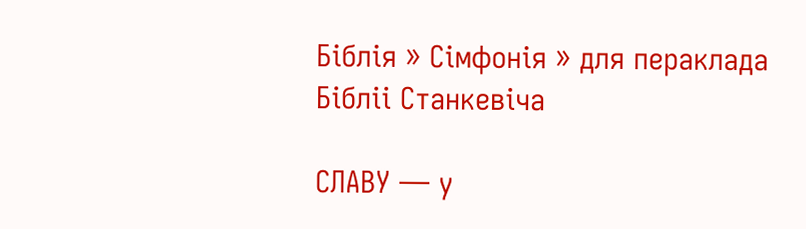Біблія » Сімфонія » для пераклада Бібліі Станкевіча

СЛАВУ — у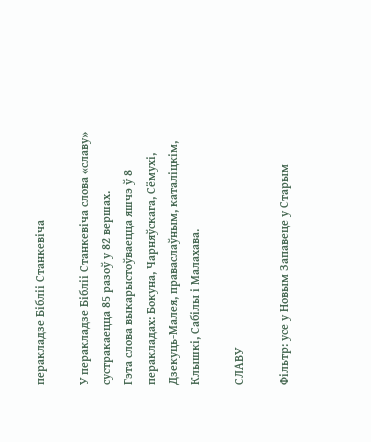перакладзе Бібліі Станкевіча

У перакладзе Бібліі Станкевіча слова «славу» сустракаецца 85 разоў у 82 вершах.
Гэта слова выкарыстоўваецца яшчэ ў 8 перакладах: Бокуна, Чарняўскага, Сёмухі, Дзекуць-Малея, праваслаўным, каталіцкім, Клышкi, Сабілы і Малахава.

СЛАВУ

Фільтр: усе у Новым Запавеце у Старым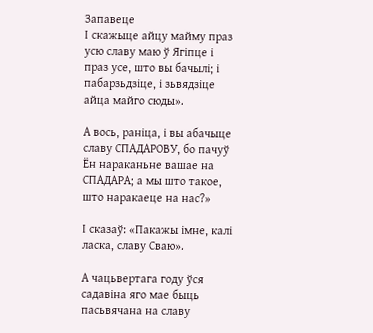Запавеце
І скажыце айцу майму праз усю славу маю ў Ягіпце і праз усе, што вы бачылі; і пабарзьдзіце, і зьвядзіце айца майго сюды».

А вось, раніца, і вы абачыце славу СПАДАРОВУ, бо пачуў Ён нараканьне вашае на СПАДАРА; а мы што такое, што наракаеце на нас?»

І сказаў: «Пакажы імне, калі ласка, славу Сваю».

А чацьвертага году ўся садавіна яго мае быць пасьвячана на славу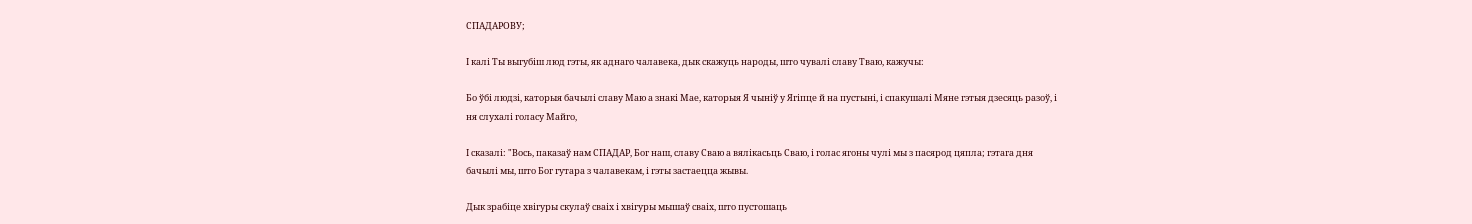СПАДАРОВУ;

І калі Ты выгубіш люд гэты, як аднаго чалавека, дык скажуць народы, што чувалі славу Тваю, кажучы:

Бо ўбі людзі, каторыя бачылі славу Маю а знакі Мае, каторыя Я чыніў у Ягіпце й на пустыні, і спакушалі Мяне гэтыя дзесяць разоў, і ня слухалі голасу Майго,

І сказалі: "Вось, паказаў нам СПАДАР, Бог наш, славу Сваю а вялікасьць Сваю, і голас ягоны чулі мы з пасярод цяпла; гэтага дня бачылі мы, што Бог гутара з чалавекам, і гэты застаецца жывы.

Дык зрабіце хвігуры скулаў сваіх і хвігуры мышаў сваіх, што пустошаць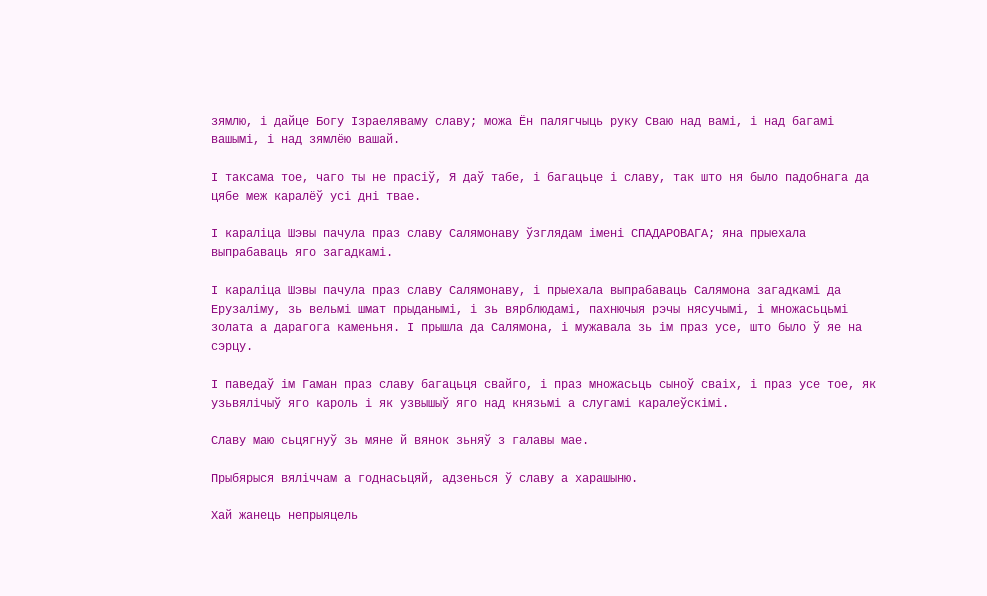зямлю, і дайце Богу Ізраеляваму славу; можа Ён палягчыць руку Сваю над вамі, і над багамі вашымі, і над зямлёю вашай.

І таксама тое, чаго ты не прасіў, Я даў табе, і багацьце і славу, так што ня было падобнага да цябе меж каралёў усі дні твае.

І караліца Шэвы пачула праз славу Салямонаву ўзглядам імені СПАДАРОВАГА; яна прыехала выпрабаваць яго загадкамі.

І караліца Шэвы пачула праз славу Салямонаву, і прыехала выпрабаваць Салямона загадкамі да Ерузаліму, зь вельмі шмат прыданымі, і зь вярблюдамі, пахнючыя рэчы нясучымі, і множасьцьмі золата а дарагога каменьня. І прышла да Салямона, і мужавала зь ім праз усе, што было ў яе на сэрцу.

І паведаў ім Гаман праз славу багацьця свайго, і праз множасьць сыноў сваіх, і праз усе тое, як узьвялічыў яго кароль і як узвышыў яго над князьмі а слугамі каралеўскімі.

Славу маю сьцягнуў зь мяне й вянок зьняў з галавы мае.

Прыбярыся вяліччам а годнасьцяй, адзенься ў славу а харашыню.

Хай жанець непрыяцель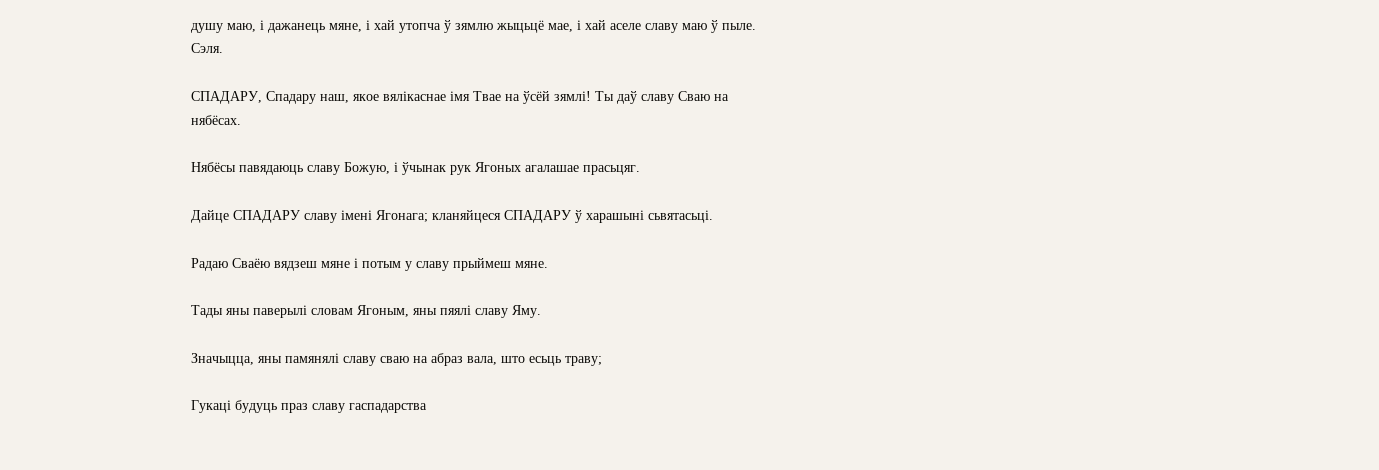душу маю, і дажанець мяне, і хай утопча ў зямлю жыцьцё мае, і хай аселе славу маю ў пыле. Сэля.

СПАДАРУ, Спадару наш, якое вялікаснае імя Твае на ўсёй зямлі! Ты даў славу Сваю на нябёсах.

Нябёсы павядаюць славу Божую, і ўчынак рук Ягоных агалашае прасьцяг.

Дайце СПАДАРУ славу імені Ягонага; кланяйцеся СПАДАРУ ў харашыні сьвятасьці.

Радаю Сваёю вядзеш мяне і потым у славу прыймеш мяне.

Тады яны паверылі словам Ягоным, яны пяялі славу Яму.

Значыцца, яны памянялі славу сваю на абраз вала, што есьць траву;

Гукаці будуць праз славу гаспадарства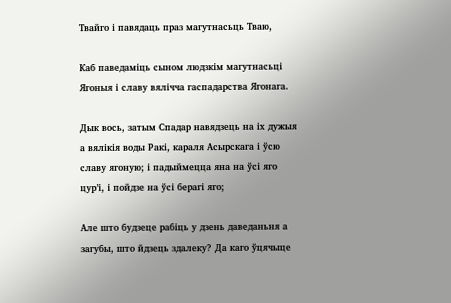Твайго і павядаць праз магутнасьць Тваю,

Каб паведаміць сыном людзкім магутнасьці Ягоныя і славу вялічча гаспадарства Ягонага.

Дык вось, затым Спадар навядзець на іх дужыя а вялікія воды Ракі, караля Асырскага і ўсю славу ягоную; і падыймецца яна на ўсі яго цур’і, і пойдзе на ўсі берагі яго;

Але што будзеце рабіць у дзень даведаньня а загубы, што йдзець здалеку? Да каго ўцячыце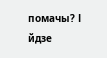помачы? І йдзе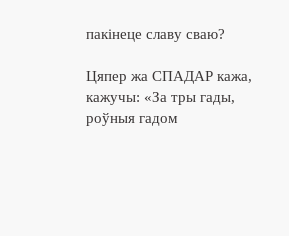пакінеце славу сваю?

Цяпер жа СПАДАР кажа, кажучы: «За тры гады, роўныя гадом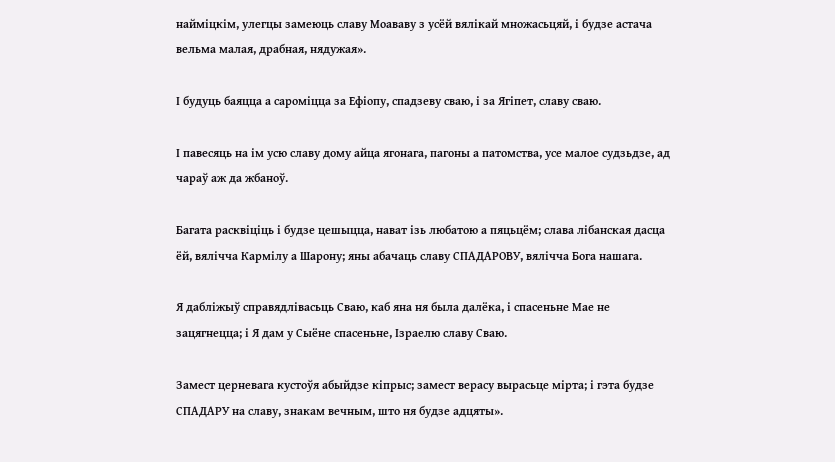найміцкім, улегцы замеюць славу Моававу з усёй вялікай множасьцяй, і будзе астача вельма малая, драбная, нядужая».

І будуць баяцца а сароміцца за Ефіопу, спадзеву сваю, і за Ягіпет, славу сваю.

І павесяць на ім усю славу дому айца ягонага, пагоны а патомства, усе малое судзьдзе, ад чараў аж да жбаноў.

Багата расквіціць і будзе цешыцца, нават ізь любатою а пяцьцём; слава лібанская дасца ёй, вялічча Кармілу а Шарону; яны абачаць славу СПАДАРОВУ, вялічча Бога нашага.

Я дабліжыў справядлівасьць Сваю, каб яна ня была далёка, і спасеньне Мае не зацягнецца; і Я дам у Сыёне спасеньне, Ізраелю славу Сваю.

Замест церневага кустоўя абыйдзе кіпрыс; замест верасу вырасьце мірта; і гэта будзе СПАДАРУ на славу, знакам вечным, што ня будзе адцяты».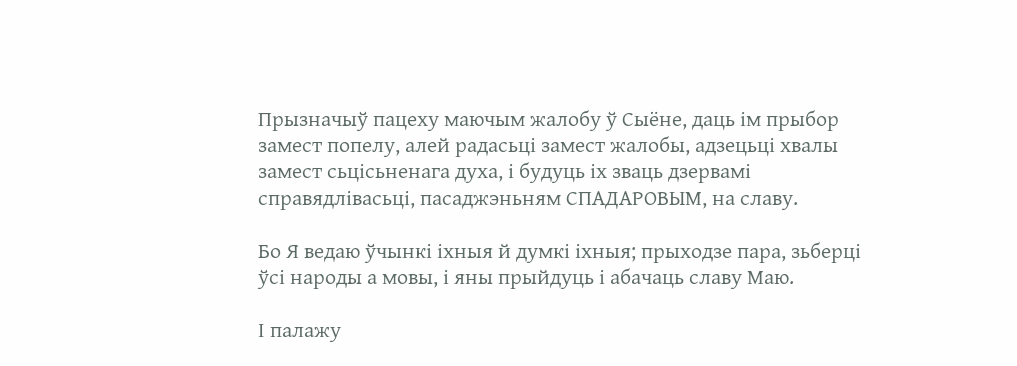Прызначыў пацеху маючым жалобу ў Сыёне, даць ім прыбор замест попелу, алей радасьці замест жалобы, адзецьці хвалы замест сьцісьненага духа, і будуць іх зваць дзервамі справядлівасьці, пасаджэньням СПАДАРОВЫМ, на славу.

Бо Я ведаю ўчынкі іхныя й думкі іхныя; прыходзе пара, зьберці ўсі народы а мовы, і яны прыйдуць і абачаць славу Маю.

І палажу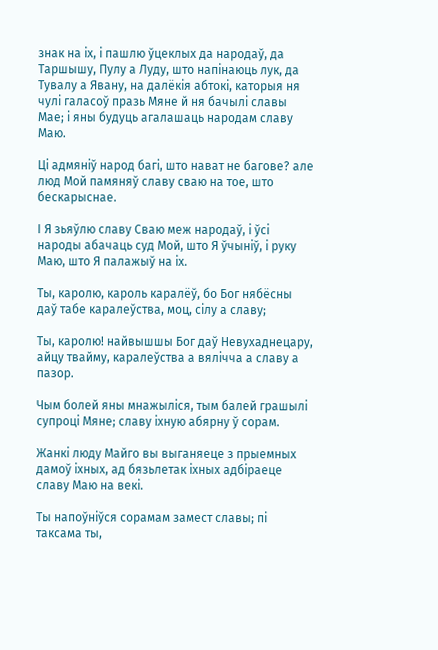знак на іх, і пашлю ўцеклых да народаў, да Таршышу, Пулу а Луду, што напінаюць лук, да Тувалу а Явану, на далёкія абтокі, каторыя ня чулі галасоў празь Мяне й ня бачылі славы Мае; і яны будуць агалашаць народам славу Маю.

Ці адмяніў народ багі, што нават не багове? але люд Мой памяняў славу сваю на тое, што бескарыснае.

І Я зьяўлю славу Сваю меж народаў, і ўсі народы абачаць суд Мой, што Я ўчыніў, і руку Маю, што Я палажыў на іх.

Ты, каролю, кароль каралёў, бо Бог нябёсны даў табе каралеўства, моц, сілу а славу;

Ты, каролю! найвышшы Бог даў Невухаднецару, айцу твайму, каралеўства а вялічча а славу а пазор.

Чым болей яны мнажыліся, тым балей грашылі супроці Мяне; славу іхную абярну ў сорам.

Жанкі люду Майго вы выганяеце з прыемных дамоў іхных, ад бязьлетак іхных адбіраеце славу Маю на векі.

Ты напоўніўся сорамам замест славы; пі таксама ты,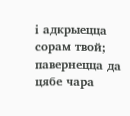і адкрыецца сорам твой; павернецца да цябе чара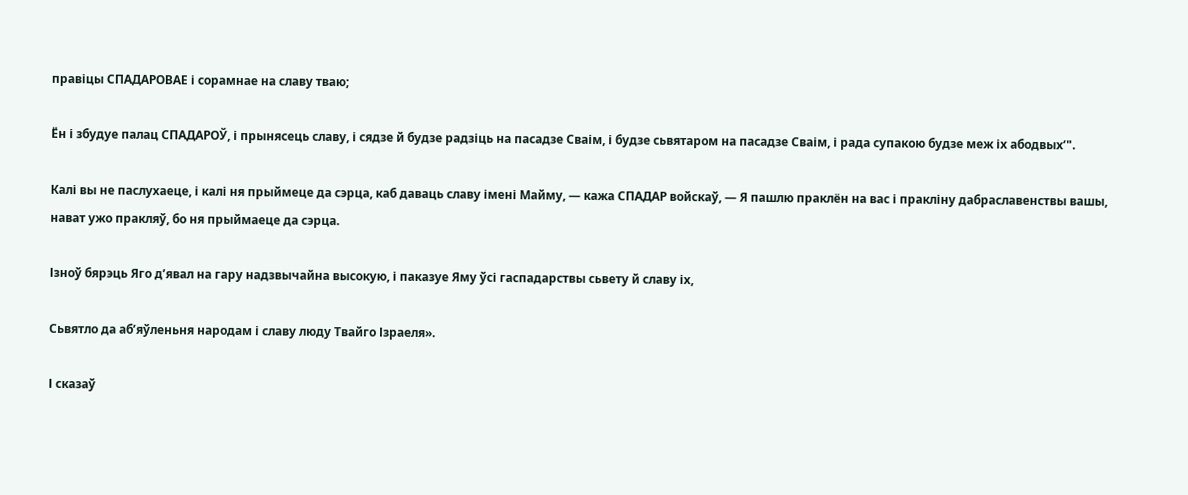правіцы СПАДАРОВАЕ і сорамнае на славу тваю;

Ён і збудуе палац СПАДАРОЎ, і прынясець славу, і сядзе й будзе радзіць на пасадзе Сваім, і будзе сьвятаром на пасадзе Сваім, і рада супакою будзе меж іх абодвых’".

Калі вы не паслухаеце, і калі ня прыймеце да сэрца, каб даваць славу імені Майму, — кажа СПАДАР войскаў, — Я пашлю праклён на вас і пракліну дабраславенствы вашы, нават ужо пракляў, бо ня прыймаеце да сэрца.

Ізноў бярэць Яго д’явал на гару надзвычайна высокую, і паказуе Яму ўсі гаспадарствы сьвету й славу іх,

Сьвятло да аб’яўленьня народам і славу люду Твайго Ізраеля».

І сказаў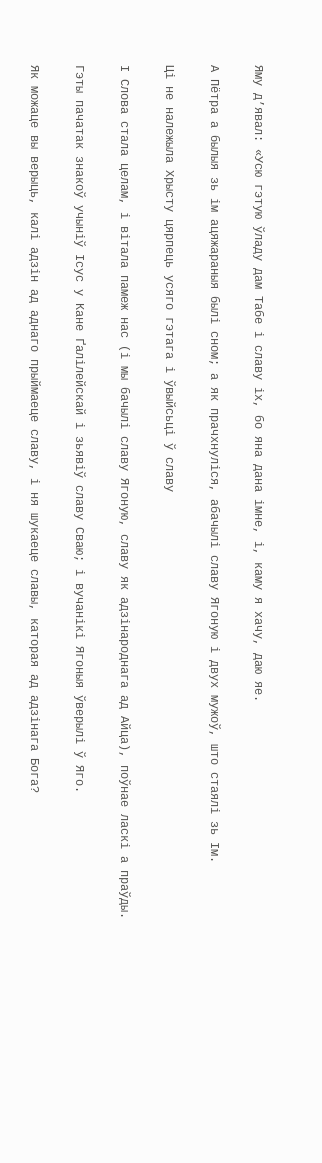Яму д’явал: «Усю гэтую ўладу дам Табе і славу іх, бо яна дана імне, і, каму я хачу, даю яе.

А Пётра а былыя зь ім ацяжараныя былі сном; а як прачхнуліся, абачылі славу Ягоную і двух мужоў, што стаялі зь Ім.

Ці не належыла Хрысту цярпець усяго гэтага і ўвыйсьці ў славу

І Слова стала целам, і вітала памеж нас (і мы бачылі славу Ягоную, славу як адзінароднага ад Айца), поўнае ласкі а праўды.

Гэты пачатак знакоў учыніў Ісус у Кане Ґалілейскай і зьявіў славу Сваю; і вучанікі Ягоныя ўверылі ў Яго.

Як можаце вы верыць, калі адзін ад аднаго прыймаеце славу, і ня шукаеце славы, каторая ад адзінага Бога?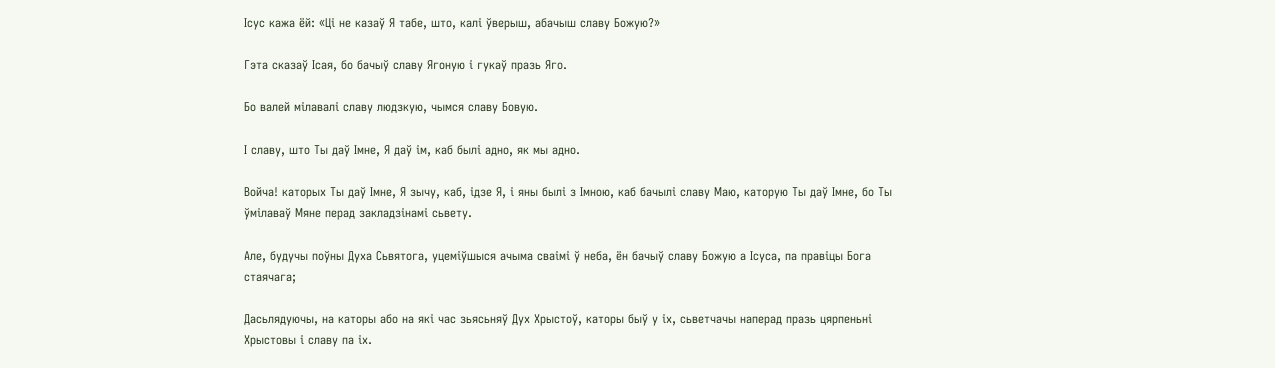Ісус кажа ёй: «Ці не казаў Я табе, што, калі ўверыш, абачыш славу Божую?»

Гэта сказаў Ісая, бо бачыў славу Ягоную і гукаў празь Яго.

Бо валей мілавалі славу людзкую, чымся славу Бовую.

І славу, што Ты даў Імне, Я даў ім, каб былі адно, як мы адно.

Войча! каторых Ты даў Імне, Я зычу, каб, ідзе Я, і яны былі з Імною, каб бачылі славу Маю, каторую Ты даў Імне, бо Ты ўмілаваў Мяне перад закладзінамі сьвету.

Але, будучы поўны Духа Сьвятога, уцеміўшыся ачыма сваімі ў неба, ён бачыў славу Божую а Ісуса, па правіцы Бога стаячага;

Дасьлядуючы, на каторы або на які час зьясьняў Дух Хрыстоў, каторы быў у іх, сьветчачы наперад празь цярпеньні Хрыстовы і славу па іх.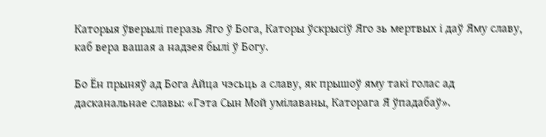Каторыя ўверылі перазь Яго ў Бога, Каторы ўскрысіў Яго зь мертвых і даў Яму славу, каб вера вашая а надзея былі ў Богу.

Бо Ён прыняў ад Бога Айца чэсьць а славу, як прышоў яму такі голас ад дасканальнае славы: «Гэта Сын Мой умілаваны, Каторага Я ўпадабаў».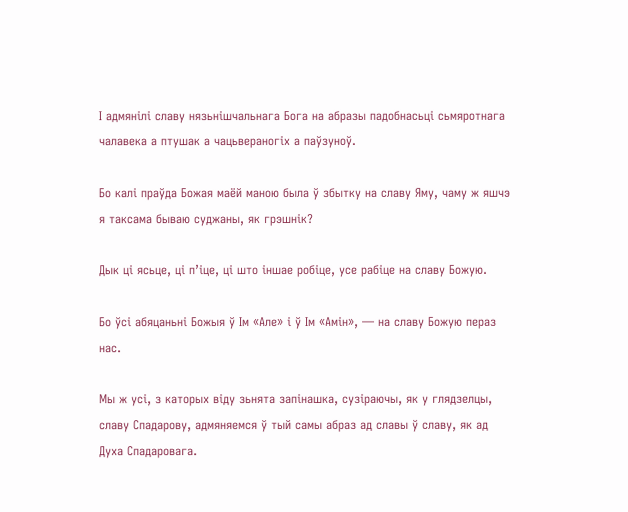І адмянілі славу нязьнішчальнага Бога на абразы падобнасьці сьмяротнага чалавека а птушак а чацьвераногіх а паўзуноў.

Бо калі праўда Божая маёй маною была ў збытку на славу Яму, чаму ж яшчэ я таксама бываю суджаны, як грэшнік?

Дык ці ясьце, ці п’іце, ці што іншае робіце, усе рабіце на славу Божую.

Бо ўсі абяцаньні Божыя ў Ім «Але» і ў Ім «Амін», — на славу Божую пераз нас.

Мы ж усі, з каторых віду зьнята запінашка, сузіраючы, як у глядзелцы, славу Спадарову, адмяняемся ў тый самы абраз ад славы ў славу, як ад Духа Спадаровага.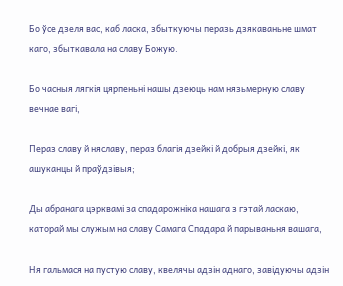Бо ўсе дзеля вас, каб ласка, збыткуючы перазь дзякаваньне шмат каго, збыткавала на славу Божую.

Бо часныя лягкія цярпеньні нашы дзеюць нам нязьмерную славу вечнае вагі,

Пераз славу й няславу, пераз благія дзейкі й добрыя дзейкі, як ашуканцы й праўдзівыя;

Ды абранага цэрквамі за спадарожніка нашага з гэтай ласкаю, каторай мы служым на славу Самага Спадара й парываньня вашага,

Ня гальмася на пустую славу, квелячы адзін аднаго, завідуючы адзін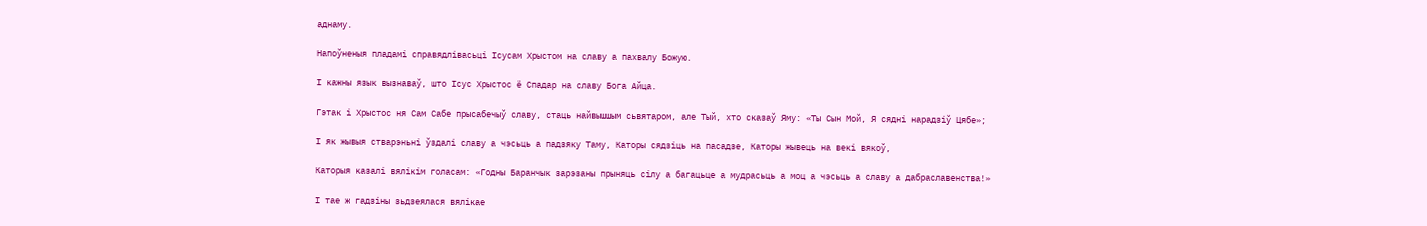аднаму.

Напоўненыя пладамі справядлівасьці Ісусам Хрыстом на славу а пахвалу Божую.

І кажны язык вызнаваў, што Ісус Хрыстос ё Спадар на славу Бога Айца.

Гэтак і Хрыстос ня Сам Сабе прысабечыў славу, стаць найвышшым сьвятаром, але Тый, хто сказаў Яму: «Ты Сын Мой, Я сядні нарадзіў Цябе»;

І як жывыя стварэньні ўздалі славу а чэсьць а падзяку Таму, Каторы сядзіць на пасадзе, Каторы жывець на векі вякоў,

Каторыя казалі вялікім голасам: «Годны Баранчык зарэзаны прыняць сілу а багацьце а мудрасьць а моц а чэсьць а славу а дабраславенства!»

І тае ж гадзіны зьдзеялася вялікае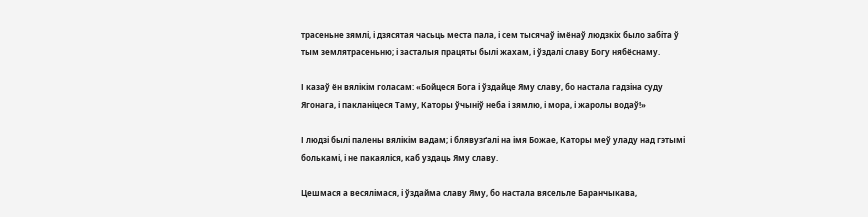трасеньне зямлі, і дзясятая часьць места пала, і сем тысячаў імёнаў людзкіх было забіта ў тым землятрасеньню; і засталыя працяты былі жахам, і ўздалі славу Богу нябёснаму.

І казаў ён вялікім голасам: «Бойцеся Бога і ўздайце Яму славу, бо настала гадзіна суду Ягонага, і пакланіцеся Таму, Каторы ўчыніў неба і зямлю, і мора, і жаролы водаў!»

І людзі былі палены вялікім вадам; і блявузґалі на імя Божае, Каторы меў уладу над гэтымі болькамі, і не пакаяліся, каб уздаць Яму славу.

Цешмася а весялімася, і ўздайма славу Яму, бо настала вясельле Баранчыкава,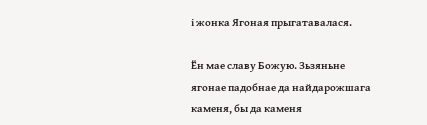і жонка Ягоная прыгатавалася.

Ён мае славу Божую. Зьзяньне ягонае падобнае да найдарожшага каменя, бы да каменя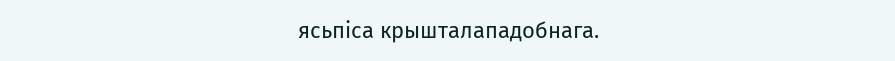ясьпіса крышталападобнага.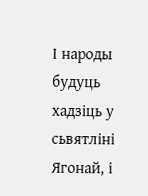І народы будуць хадзіць у сьвятліні Ягонай, і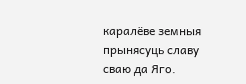каралёве земныя прынясуць славу сваю да Яго.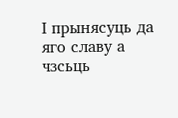І прынясуць да яго славу а чзсьць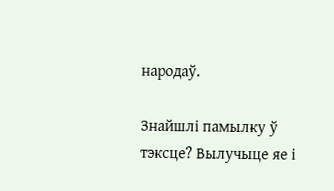народаў.

Знайшлі памылку ў тэксце? Вылучыце яе і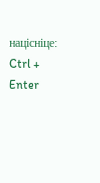націсніце: Ctrl + Enter